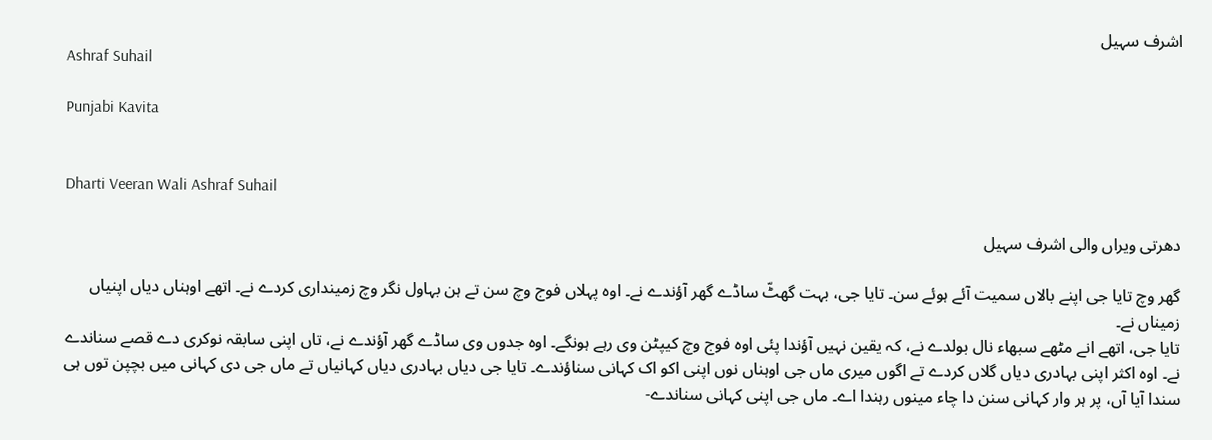اشرف سہیل
Ashraf Suhail

Punjabi Kavita


Dharti Veeran Wali Ashraf Suhail

دھرتی ویراں والی اشرف سہیل

گھر وچ تایا جی اپنے بالاں سمیت آئے ہوئے سن۔ تایا جی، بہت گھٹّ ساڈے گھر آؤندے نے۔ اوہ پہلاں فوج وچ سن تے ہن بہاول نگر وچ زمینداری کردے نے۔ اتھے اوہناں دیاں اپنیاں زمیناں نے۔
تایا جی، اتھے انے مٹھے سبھاء نال بولدے نے، کہ یقین نہیں آؤندا پئی اوہ فوج وچ کیپٹن وی رہے ہونگے۔ اوہ جدوں وی ساڈے گھر آؤندے نے، تاں اپنی سابقہ نوکری دے قصے سناندے نے۔ اوہ اکثر اپنی بہادری دیاں گلاں کردے تے اگوں میری ماں جی اوہناں نوں اپنی اکو اک کہانی سناؤندے۔ تایا جی دیاں بہادری دیاں کہانیاں تے ماں جی دی کہانی میں بچپن توں ہی سندا آیا آں، پر ہر وار کہانی سنن دا چاء مینوں رہندا اے۔ ماں جی اپنی کہانی سناندے-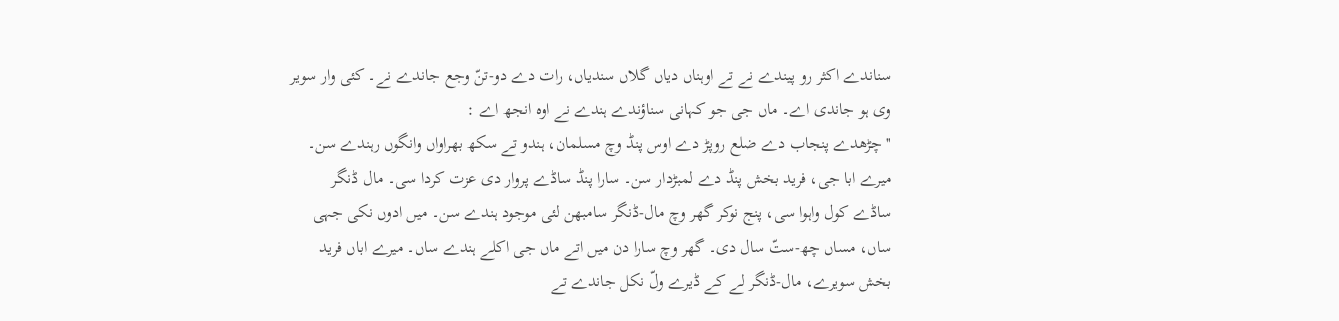سناندے اکثر رو پیندے نے تے اوہناں دیاں گلاں سندیاں، رات دے دو-تنّ وجع جاندے نے۔ کئی وار سویر وی ہو جاندی اے۔ ماں جی جو کہانی سناؤندے ہندے نے اوہ انجھ اے :
''چڑھدے پنجاب دے ضلع روپڑ دے اوس پنڈ وچ مسلمان، ہندو تے سکھ بھراواں وانگوں رہندے سن۔ میرے ابا جی، فرید بخش پنڈ دے لمبڑدار سن۔ سارا پنڈ ساڈے پروار دی عزت کردا سی۔ مال ڈنگر ساڈے کول واہوا سی، پنج نوکر گھر وچ مال-ڈنگر سامبھن لئی موجود ہندے سن۔ میں ادوں نکی جہی ساں، مساں چھ-ستّ سال دی۔ گھر وچ سارا دن میں اتے ماں جی اکلے ہندے ساں۔ میرے اباں فرید بخش سویرے، مال-ڈنگر لے کے ڈیرے ولّ نکل جاندے تے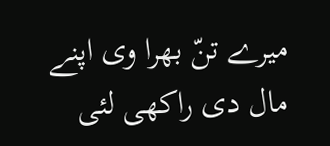میرے تنّ بھرا وی اپنے مال دی راکھی لئی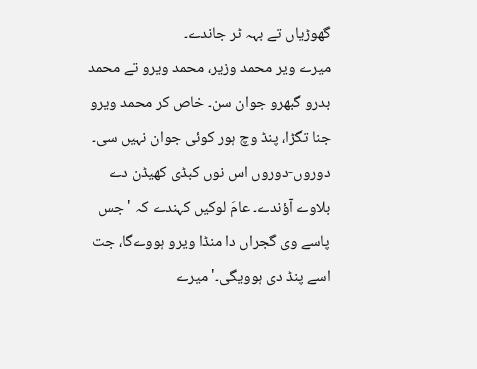گھوڑیاں تے بہہ ٹر جاندے۔
میرے ویر محمد وزیر، محمد ویرو تے محمد بدرو گبھرو جوان سن۔ خاص کر محمد ویرو جنا تگڑا، پنڈ وچ ہور کوئی جوان نہیں سی۔ دوروں-دوروں اس نوں کبڈی کھیڈن دے بلاوے آؤندے۔ عامَ لوکیں کہندے کہ 'جس پاسے وی گجراں دا منڈا ویرو ہووےگا، جت اسے پنڈ دی ہوویگی۔' میرے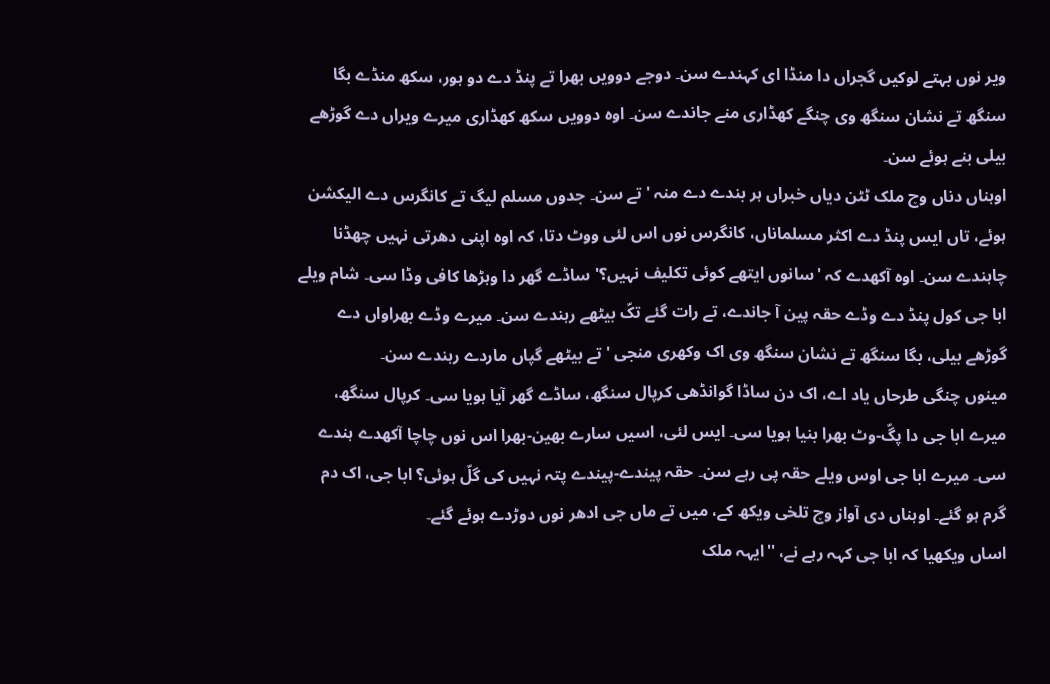ویر نوں بہتے لوکیں گجراں دا منڈا ای کہندے سن۔ دوجے دوویں بھرا تے پنڈ دے دو ہور، سکھ منڈے بگا سنگھ تے نشان سنگھ وی چنگے کھڈاری منے جاندے سن۔ اوہ دوویں سکھ کھڈاری میرے ویراں دے گوڑھے بیلی بنے ہوئے سن۔
اوہناں دناں وچ ملک ٹٹن دیاں خبراں ہر بندے دے منہ 'تے سن۔ جدوں مسلم لیگ تے کانگرس دے الیکشن ہوئے، تاں ایس پنڈ دے اکثر مسلماناں، کانگرس نوں اس لئی ووٹ دتا، کہ اوہ اپنی دھرتی نہیں چھڈنا چاہندے سن۔ اوہ آکھدے کہ 'سانوں ایتھے کوئی تکلیف نہیں؟' ساڈے گھر دا وہڑھا کافی وڈا سی۔ شام ویلے ابا جی کول پنڈ دے وڈے حقہ پین آ جاندے، تے رات گئے تکّ بیٹھے رہندے سن۔ میرے وڈے بھراواں دے گوڑھے بیلی، بگا سنگھ تے نشان سنگھ وی اک وکھری منجی 'تے بیٹھے گپاں ماردے رہندے سن۔
مینوں چنگی طرحاں یاد اے، اک دن ساڈا گوانڈھی کرپال سنگھ، ساڈے گھر آیا ہویا سی۔ کرپال سنگھ، میرے ابا جی دا پگّ-وٹ بھرا بنیا ہویا سی۔ ایس لئی، اسیں سارے بھین-بھرا اس نوں چاچا آکھدے ہندے سی۔ میرے ابا جی اوس ویلے حقہ پی رہے سن۔ حقہ پیندے-پیندے پتہ نہیں کی گلّ ہوئی؟ ابا جی، اک دم گرم ہو گئے۔ اوہناں دی آواز وچ تلخی ویکھ کے، میں تے ماں جی ادھر نوں دوڑدے ہوئے گئے۔
اساں ویکھیا کہ ابا جی کہہ رہے نے، ''ایہہ ملک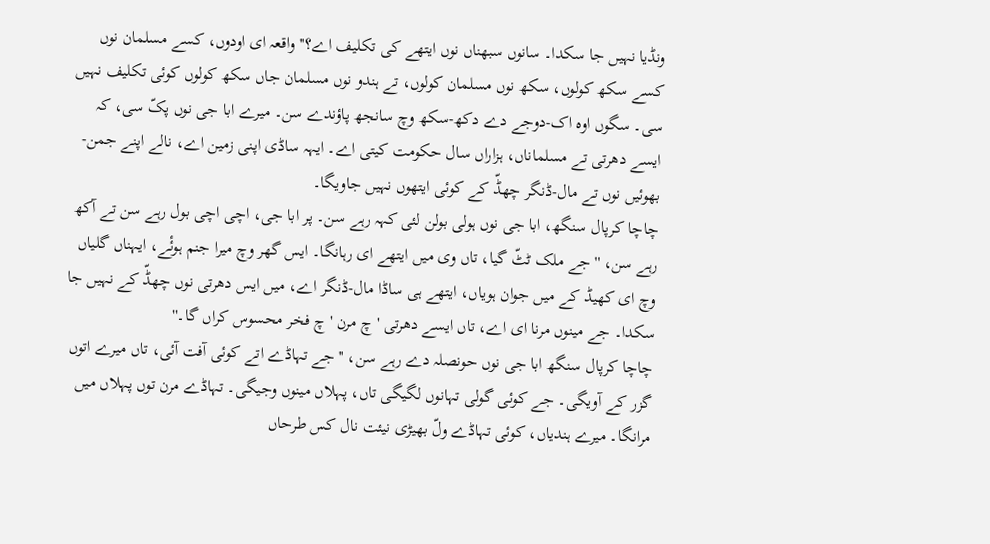ونڈیا نہیں جا سکدا۔ سانوں سبھناں نوں ایتھے کی تکلیف اے؟'' واقعہ ای اودوں، کسے مسلمان نوں کسے سکھ کولوں، سکھ نوں مسلمان کولوں، تے ہندو نوں مسلمان جاں سکھ کولوں کوئی تکلیف نہیں سی۔ سگوں اوہ اک-دوجے دے دکھ-سکھ وچ سانجھ پاؤندے سن۔ میرے ابا جی نوں پکّ سی، کہ ایسے دھرتی تے مسلماناں، ہزاراں سال حکومت کیتی اے۔ ایہہ ساڈی اپنی زمین اے، نالے اپنے جمن-بھوئیں نوں تے مال-ڈنگر چھڈّ کے کوئی ایتھوں نہیں جاویگا۔
چاچا کرپال سنگھ، ابا جی نوں ہولی بولن لئی کہہ رہے سن۔ پر ابا جی، اچی اچی بول رہے سن تے آکھ رہے سن، ''جے ملک ٹٹّ گیا، تاں وی میں ایتھے ای رہانگا۔ ایس گھر وچ میرا جنم ہوئٔے، ایہناں گلیاں وچ ای کھیڈ کے میں جوان ہویاں، ایتھے ہی ساڈا مال-ڈنگر اے، میں ایس دھرتی نوں چھڈّ کے نہیں جا سکدا۔ جے مینوں مرنا ای اے، تاں ایسے دھرتی 'چ مرن 'چ فخر محسوس کراں گا۔''
چاچا کرپال سنگھ ابا جی نوں حونصلہ دے رہے سن، ''جے تہاڈے اتے کوئی آفت آئی، تاں میرے اتوں گزر کے آویگی۔ جے کوئی گولی تہانوں لگیگی تاں، پہلاں مینوں وجیگی۔ تہاڈے مرن توں پہلاں میں مرانگا۔ میرے ہندیاں، کوئی تہاڈے ولّ بھیڑی نیئت نال کس طرحاں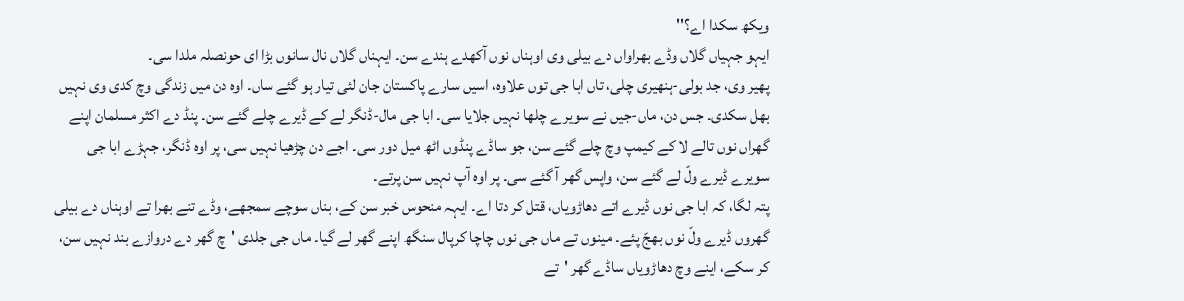ویکھ سکدا اے؟''
ایہو جہیاں گلاں وڈے بھراواں دے بیلی وی اوہناں نوں آکھدے ہندے سن۔ ایہناں گلاں نال سانوں بڑا ای حونصلہ ملدا سی۔
پھیر وی، جد بولی-ہنھیری چلی، تاں ابا جی توں علاوہ، اسیں سارے پاکستان جان لئی تیار ہو گئے ساں۔ اوہ دن میں زندگی وچ کدی وی نہیں بھل سکدی۔ جس دن، ماں-جیں نے سویرے چلھا نہیں جلایا سی۔ ابا جی مال-ڈنگر لے کے ڈیرے چلے گئے سن۔ پنڈ دے اکثر مسلمان اپنے گھراں نوں تالے لا کے کیمپ وچ چلے گئے سن، جو ساڈے پنڈوں اٹھ میل دور سی۔ اجے دن چڑھیا نہیں سی، پر اوہ ڈنگر، جہڑے ابا جی سویرے ڈیرے ولّ لے گئے سن، واپس گھر آ گئے سی۔ پر اوہ آپ نہیں سن پرتے۔
پتہ لگا، کہ ابا جی نوں ڈیرے اتے دھاڑویاں، قتل کر دتا اے۔ ایہہ منحوس خبر سن کے، بناں سوچے سمجھے، وڈے تنے بھرا تے اوہناں دے بیلی گھروں ڈیرے ولّ نوں بھجّ پئے۔ مینوں تے ماں جی نوں چاچا کرپال سنگھ اپنے گھر لے گیا۔ ماں جی جلدی 'چ گھر دے دروازے بند نہیں سن، کر سکے، اینے وچ دھاڑویاں ساڈے گھر 'تے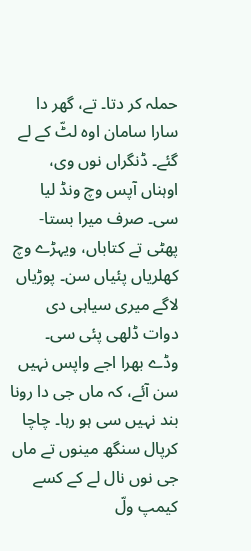حملہ کر دتا۔ تے، گھر دا سارا سامان اوہ لٹّ کے لے گئے۔ ڈنگراں نوں وی، اوہناں آپس وچ ونڈ لیا سی۔ صرف میرا بستا-پھٹی تے کتاباں، ویہڑے وچ کھلریاں پئیاں سن۔ پوڑیاں لاگے میری سیاہی دی دوات ڈلھی پئی سی۔
وڈے بھرا اجے واپس نہیں سن آئے، کہ ماں جی دا رونا بند نہیں سی ہو رہا۔ چاچا کرپال سنگھ مینوں تے ماں جی نوں نال لے کے کسے کیمپ ولّ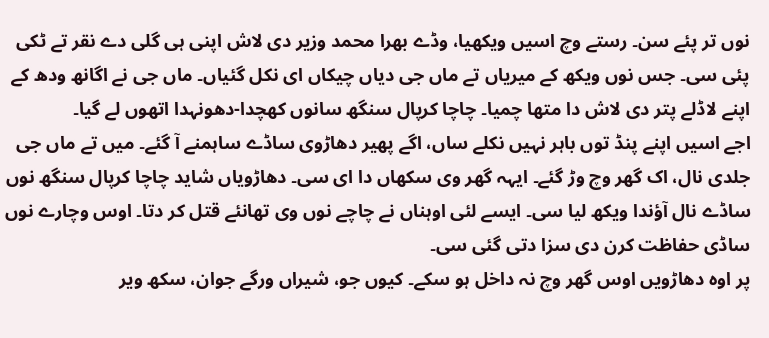نوں تر پئے سن۔ رستے وچ اسیں ویکھیا، وڈے بھرا محمد وزیر دی لاش اپنی ہی گلی دے نقر تے ٹکی پئی سی۔ جس نوں ویکھ کے میریاں تے ماں جی دیاں چیکاں ای نکل گئیاں۔ ماں جی نے اگانھ ودھ کے اپنے لاڈلے پتر دی لاش دا متھا چمیا۔ چاچا کرپال سنگھ سانوں کھچدا-دھونہدا اتھوں لے گیا۔
اجے اسیں اپنے پنڈ توں باہر نہیں نکلے ساں، اگے پھیر دھاڑوی ساڈے ساہمنے آ گئے۔ میں تے ماں جی جلدی نال، اک گھر وچ وڑ گئے۔ ایہہ گھر وی سکھاں دا ای سی۔ دھاڑویاں شاید چاچا کرپال سنگھ نوں ساڈے نال آؤندا ویکھ لیا سی۔ ایسے لئی اوہناں نے چاچے نوں وی تھانئے قتل کر دتا۔ اوس وچارے نوں ساڈی حفاظت کرن دی سزا دتی گئی سی۔
پر اوہ دھاڑویں اوس گھر وچ نہ داخل ہو سکے۔ کیوں جو، شیراں ورگے جوان، سکھ ویر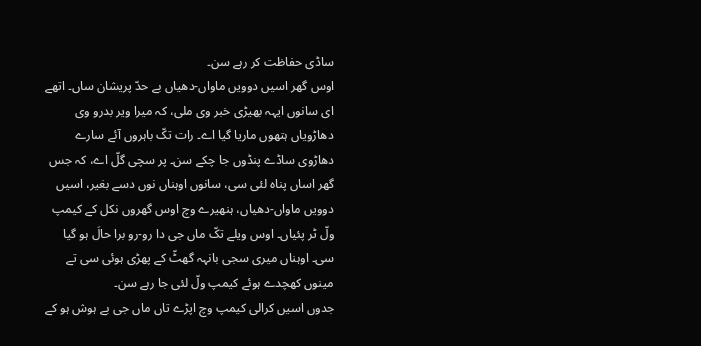ساڈی حفاظت کر رہے سن۔
اوس گھر اسیں دوویں ماواں-دھیاں بے حدّ پریشان ساں۔ اتھے ای سانوں ایہہ بھیڑی خبر وی ملی، کہ میرا ویر بدرو وی دھاڑویاں ہتھوں ماریا گیا اے۔ رات تکّ باہروں آئے سارے دھاڑوی ساڈے پنڈوں جا چکے سن۔ پر سچی گلّ اے، کہ جس گھر اساں پناہ لئی سی، سانوں اوہناں نوں دسے بغیر، اسیں دوویں ماواں-دھیاں، ہنھیرے وچ اوس گھروں نکل کے کیمپ ولّ ٹر پئیاں۔ اوس ویلے تکّ ماں جی دا رو-رو برا حالَ ہو گیا سی۔ اوہناں میری سجی بانہہ گھٹّ کے پھڑی ہوئی سی تے مینوں کھچدے ہوئے کیمپ ولّ لئی جا رہے سن۔
جدوں اسیں کرالی کیمپ وچ اپڑے تاں ماں جی بے ہوش ہو کے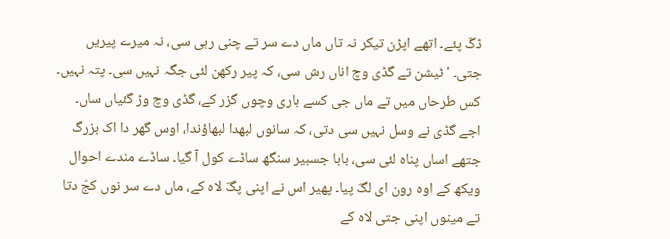ڈگّ پئے۔ اتھے اپڑن تیکر نہ تاں ماں دے سر تے چنی رہی سی، نہ میرے پیریں جتی۔ 'ٹیشن تے گڈی وچ اناں رش سی، کہ پیر رکھن لئی جگہ نہیں سی۔ پتہ نہیں۔ کس طرحاں میں تے ماں جی کسے باری وچوں گزر کے، گڈی وچ وڑ گئیاں ساں۔
اجے گڈی نے وسل نہیں سی دتی، کہ سانوں لبھدا لبھاؤندا، اوس گھر دا اک بزرگ جتھے اساں پناہ لئی سی، بابا جسبیر سنگھ ساڈے کول آ گیا۔ ساڈے مندے احوال ویکھ کے اوہ رون ای لگّ پیا۔ پھیر اس نے اپنی پگّ لاہ کے، ماں دے سر نوں کجّ دتا تے مینوں اپنی جتی لاہ کے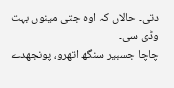دتی۔ حالاں کہ اوہ جتی مینوں بہت وڈی سی۔
چاچا جسبیر سنگھ اتھرو، پونجھدے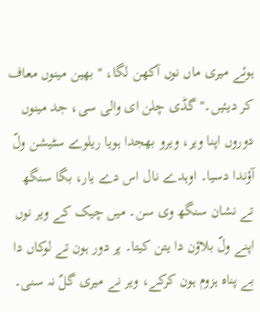ہوئے میری ماں نوں آکھن لگا، ''بھین مینوں معاف کر دیئیں۔'' گڈی چلن ای والی سی، جد مینوں دوروں اپنا ویر، ویرو بھجدا ہویا ریلوے سٹیشن ولّ آؤندا دسیا۔ اوہدے نال اس دے یار، بگا سنگھ تے نشان سنگھ وی سن۔ میں چیک کے ویر نوں اپنے ولّ بلاؤن دا یتن کیتا۔ پر دور ہون تے لوکاں دا بے پناہ ہزوم ہون کرکے، ویر نے میری گلّ نہ سنی۔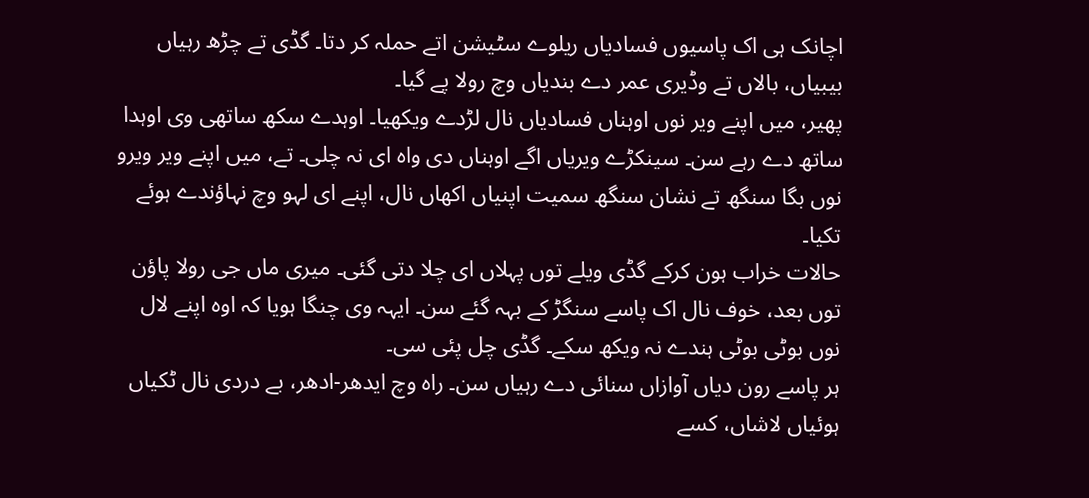اچانک ہی اک پاسیوں فسادیاں ریلوے سٹیشن اتے حملہ کر دتا۔ گڈی تے چڑھ رہیاں بیبیاں، بالاں تے وڈیری عمر دے بندیاں وچ رولا پے گیا۔
پھیر، میں اپنے ویر نوں اوہناں فسادیاں نال لڑدے ویکھیا۔ اوہدے سکھ ساتھی وی اوہدا ساتھ دے رہے سن۔ سینکڑے ویریاں اگے اوہناں دی واہ ای نہ چلی۔ تے، میں اپنے ویر ویرو نوں بگا سنگھ تے نشان سنگھ سمیت اپنیاں اکھاں نال، اپنے ای لہو وچ نہاؤندے ہوئے تکیا۔
حالات خراب ہون کرکے گڈی ویلے توں پہلاں ای چلا دتی گئی۔ میری ماں جی رولا پاؤن توں بعد، خوف نال اک پاسے سنگڑ کے بہہ گئے سن۔ ایہہ وی چنگا ہویا کہ اوہ اپنے لال نوں بوٹی بوٹی ہندے نہ ویکھ سکے۔ گڈی چل پئی سی۔
ہر پاسے رون دیاں آوازاں سنائی دے رہیاں سن۔ راہ وچ ایدھر-ادھر، بے دردی نال ٹکیاں ہوئیاں لاشاں، کسے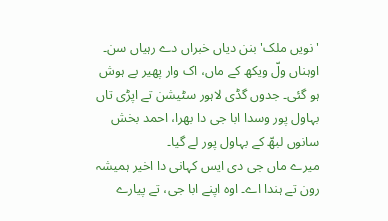'نویں ملک' بنن دیاں خبراں دے رہیاں سن۔ اوہناں ولّ ویکھ کے ماں، اک وار پھیر بے ہوش ہو گئی۔ جدوں گڈی لاہور سٹیشن تے اپڑی تاں بہاول پور وسدا ابا جی دا بھرا، احمد بخش سانوں لبھّ کے بہاول پور لے گیا۔
میرے ماں جی دی ایس کہانی دا اخیر ہمیشہ رون تے ہندا اے۔ اوہ اپنے ابا جی، تے پیارے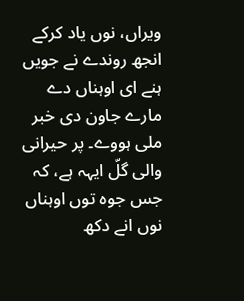ویراں، نوں یاد کرکے انجھ روندے نے جویں ہنے ای اوہناں دے مارے جاون دی خبر ملی ہووے۔ پر حیرانی والی گلّ ایہہ ہے، کہ جس جوہ توں اوہناں نوں انے دکھ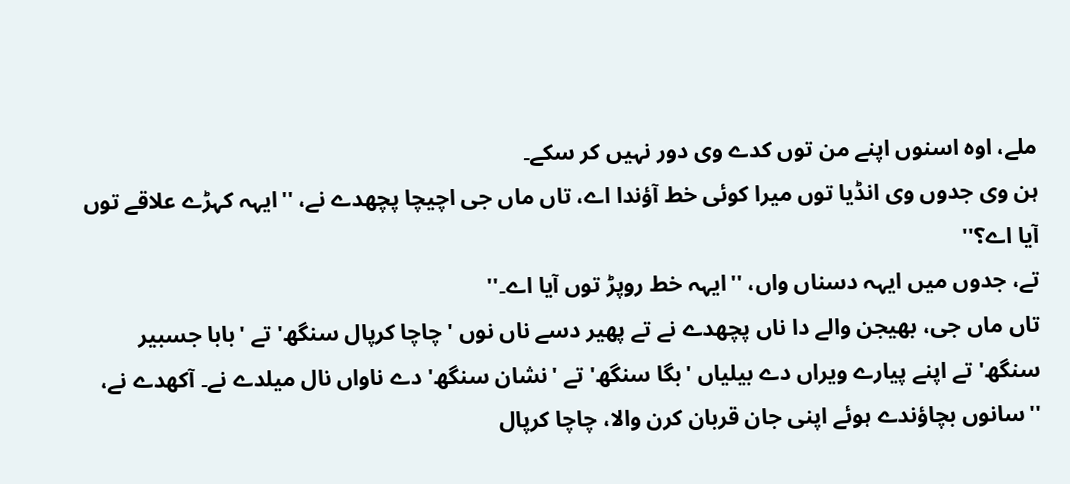ملے، اوہ اسنوں اپنے من توں کدے وی دور نہیں کر سکے۔
ہن وی جدوں وی انڈیا توں میرا کوئی خط آؤندا اے، تاں ماں جی اچیچا پچھدے نے، ''ایہہ کہڑے علاقے توں آیا اے؟''
تے، جدوں میں ایہہ دسناں واں، ''ایہہ خط روپڑ توں آیا اے۔''
تاں ماں جی، بھیجن والے دا ناں پچھدے نے تے پھیر دسے ناں نوں 'چاچا کرپال سنگھ' تے 'بابا جسبیر سنگھ' تے اپنے پیارے ویراں دے بیلیاں 'بگا سنگھ' تے 'نشان سنگھ' دے ناواں نال میلدے نے۔ آکھدے نے، ''سانوں بچاؤندے ہوئے اپنی جان قربان کرن والا، چاچا کرپال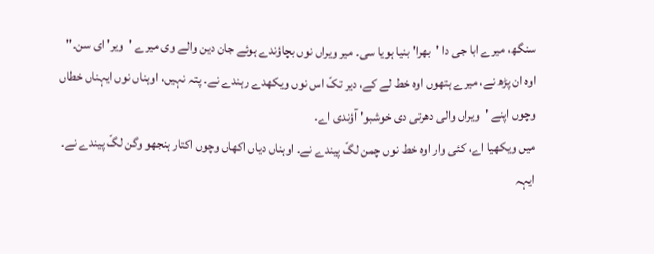سنگھ، میرے ابا جی دا 'بھرا' بنیا ہویا سی۔ میر ویراں نوں بچاؤندے ہوئے جان دین والے وی میرے 'ویر' ای سن۔''
اوہ ان پڑھ نے، میرے ہتھوں اوہ خط لے کے، دیر تکّ اس نوں ویکھدے رہندے نے۔ پتہ نہیں، اوہناں نوں ایہناں خطاں وچوں اپنے 'ویراں والی دھرتی دی خوشبو' آؤندی اے۔
میں ویکھیا اے، کئی وار اوہ خط نوں چمن لگّ پیندے نے۔ اوہناں دیاں اکھاں وچوں اکتار ہنجھو وگن لگّ پیندے نے۔ ایہہ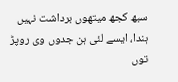سبھ کجھ میتھوں برداشت نہیں ہندا، ایسے لئی ہن جدوں وی روپڑ توں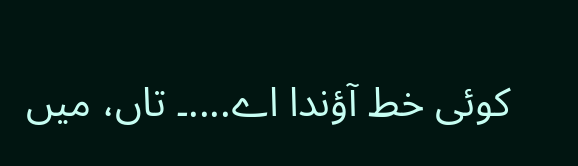کوئی خط آؤندا اے....۔ تاں، میں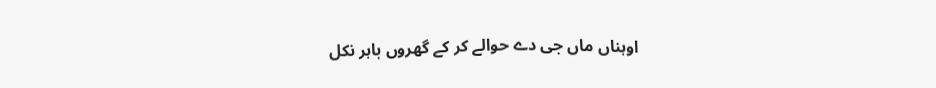اوہناں ماں جی دے حوالے کر کے گھروں باہر نکل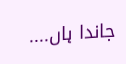جاندا ہاں....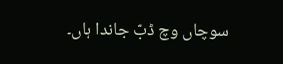سوچاں وچ ڈبّ جاندا ہاں۔